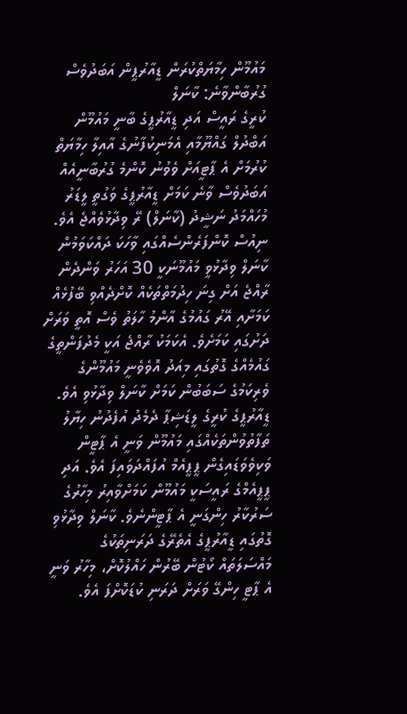މައުމޫން ހިމާޔަތްކުރަން ޑީއާރުޕީން އަބަދުވެސް ގުރުބާންވާނެ: ކާނަލް
ކުރީގެ ރައީސް އަދި ޑީއާރުޕީގެ ބާނީ މައުމޫން އަބްދުލް ގައްޔޫމާއި އެމަނިކުފާނުގެ އާއިލާ ހިމާޔަތް ކުރުމަށް އެ ޕާޓީއަށް ވެވުނު ކޮންމެ ގުރުބާނީއެއް އަބަދުވެސް ވާނެ ކަމަށް ޑީއާރުޕީގެ ވަގުތީ ލީޑަރު މުހައްމަދު ނަޝީދު (ކާނަލް) ރޭ ވިދާޅުވެއްޖެ އެވެ. ނިއުސް ކޮންފަރެންސެއްގައި ވާހަކަ ދައްކަވަމުން ކާނަލް ވިދާޅުވީ މައުމޫނަކީ 30 އަހަރު ވަންދެން ރާއްޖެ އަށް ގިނަ ހިދުމަތްތަކެއް ކޮށްދެއްވި ބޭފުޅެއް ކަމަށާއި އޭރު ގައުމުގެ އާންމު ހާލަތު ވެސް އޮތީ ވަރަށް ދަށުގައި ކަމަށެވެ. އެކަމަކު ރާއްޖެ އަކީ މެދުފަންތީގެ ގައުމެއްގެ ގޮތުގައި މިއަދު އޮވެވެނީ މައުމޫންގެ ވެރިކަމުގެ ސަބަބުން ކަމަށް ކާނަލް ވިދާޅުވި އެވެ. ޑީއާރުޕީގެ ކުރީގެ ލީޑަޝިޕާ ދެމެދު އުފެދުނު ހިޔާލު ތަފާތުވުންތަކެއްގައި މައުމޫން ވަނީ އެ ޕާޓީން ވަކިވެވަޑައިގެން ޕީޕީއެމް އުފައްދަވައިފަ އެވެ. އަދި ޕީޕީއެމްގެ ރައީސަކީ މައުމޫން ކަމަށްވާއިރު މިހާރުގެ ސަރުކާރު ހިންގަނީ އެ ޕާޓީންނެވެ. ކާނަލް ވިދާޅުވި ގޮތުގައި ޑީއާރުޕީގެ އެތެރޭގެ ދަރަނިތަކުގެ މައްސަލަތައް ކޯޓުން ބޭރުން ހައްލުކޮށް، މިހާރު ވަނީ އެ ޕާޓީ ހިންގޭ ވަރަށް ދަރަނި ކުޑަކޮށްފަ އެވެ.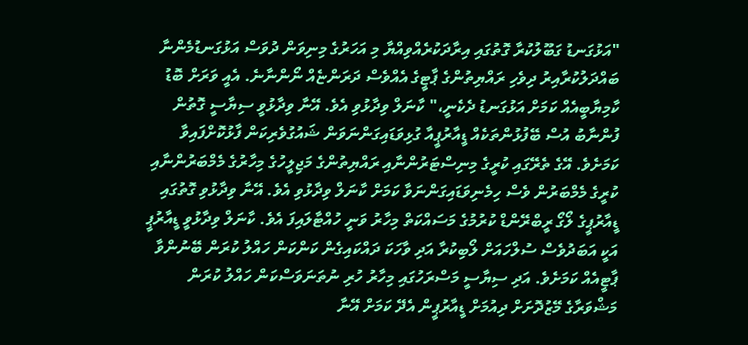"އަޅުގަނޑު ގަބޫލުކުރާ ގޮތުގައި އިރާދަކުރެއްވިއްޔާ މި އަހަރުގެ މިނިވަން ދުވަސް އަޅުގަނޑުމެންނާ ބައްދަލުކުރާއިރު ދިވެހި ރައްޔިތުންގެ ޕާޓީގެ އެއްވެސް ދަރަންޏެއް ނޯންނާނެ. އެއީ ވަރަށް ބޮޑު ކާމިޔާބީއެއް ކަމަށް އަޅުގަނޑު ދެކެނީ،" ކާނަލް ވިދާޅުވި އެވެ. އޭނާ ވިދާޅުވީ ސިޔާސީ ގޮތުން ފުންނާބު އުސް ބޭފުޅުންތަކެއް ޑީއާރުޕީއާ ގުޅިވަޑައިގަންނަވަން ޝައުގުވެރިކަން ފާޅުކޮށްފައިވާ ކަމަށެވެ. އޭގެ ތެރޭގައި ކުރީގެ މިނިސްޓަރުންނާއި ރައްޔިތުންގެ މަޖިލީހުގެ މިހާރުގެ މެމްބަރުންނާއި ކުރީގެ މެމްބަރުން ވެސް ހިމެނިވަޑައިގަންނަވާ ކަމަށް ކާނަލް ވިދާޅުވި އެވެ. އޭނާ ވިދާޅުވި ގޮތުގައި ޑީއާރުޕީގެ ލޯގޯ ރީބްރޭންޑް ކުރުމުގެ މަސައްކަތް މިހާރު ވަނީ ހުއްޓާލައިފަ އެވެ. ކާނަލް ވިދާޅުވީ ޑީއާރުޕީ އަކީ އަބަދުވެސް ސުލްހައަށް ލޯބިކުރާ އަދި ވާހަކަ ދައްކައިގެން ކަންކަން ހައްލު ކުރަން ބޭނުންވާ ޕާޓީއެއް ކަމަށެވެ. އަދި ސިޔާސީ މަސްރަހުގައި މިހާރު ހުރި ނުތަނަވަސްކަން ހައްލު ކުރަން މަޝްވަރާގެ މޭޒުދޮށަށް ދިއުމަށް ޑީއާރުޕީން އެދޭ ކަމަށް އޭނާ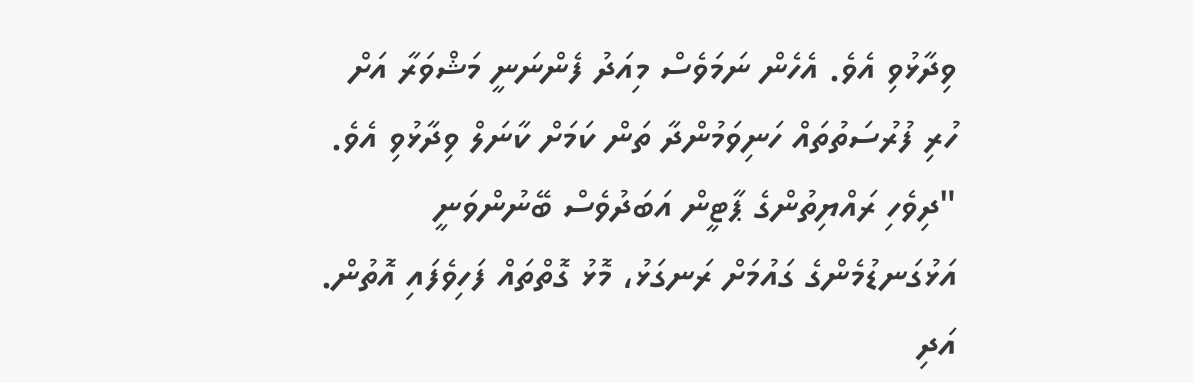ވިދާޅުވި އެވެ. އެހެން ނަމަވެސް މިއަދު ފެންނަނީ މަޝްވަރާ އަށް ހުރި ފުރުސަތުތައް ހަނިވަމުންދާ ތަން ކަމަށް ކާނަލް ވިދާޅުވި އެވެ. "ދިވެހި ރައްޔިތުންގެ ޕާޓީން އަބަދުވެސް ބޭނުންވަނީ އަޅުގަނޑުމެންގެ ގައުމަށް ރަނގަޅު، މޮޅު ގޮތްތައް ފަހިވެފައި އޮތުން. އަދި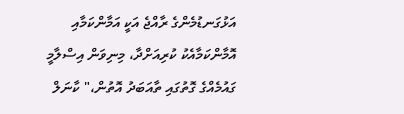އަޅުގަނޑުމެންގެ ރާއްޖެ އަކީ އަމާންކަމާއި އޮމާންކަމާއެކު ކުރިއަށްދާ، މިނިވަން އިސްލާމީ ގައުމެއްގެ ގޮތުގައި ތާއަބަދު އޮތުން،" ކާނަލް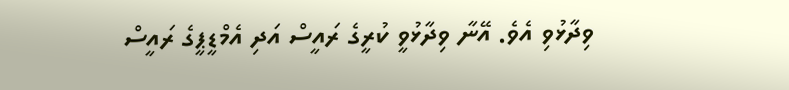ވިދާޅުވި އެވެ. އޭނާ ވިދާޅުވީ ކުރީގެ ރައީސް އަދި އެމްޑީޕީގެ ރައީސް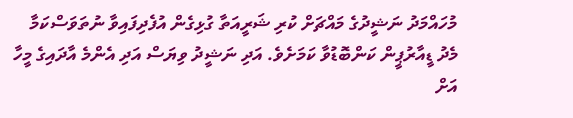މުހައްމަދު ނަޝީދުގެ މައްޗަށް ކުރި ޝަރީއަތާ ގުޅިގެން އުފެދިފައިވާ ނުތަވަސްކަމާ މެދު ޑީއާރުޕީން ކަންބޮޑުވާ ކަމަށެވެ. އަދި ނަޝީދު ވިޔަސް އަދި އެންމެ އާދައިގެ މީހާ އަށް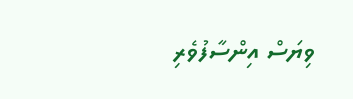ވިޔަސް އިންސާފުވެރި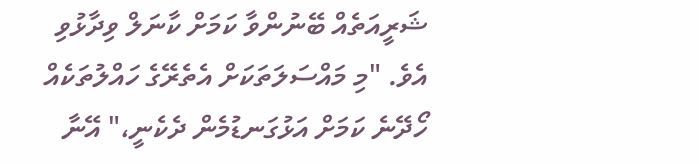ޝަރީއަތެއް ބޭނުންވާ ކަމަށް ކާނަލް ވިދާޅުވި އެވެ. "މި މައްސަލަތަކަށް އެތެރޭގެ ހައްލުތަކެއް ހޯދޭނެ ކަމަށް އަޅުގަނޑުމެން ދެކެނީ،" އޭނާ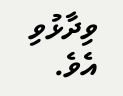ވިދާޅުވި އެވެ.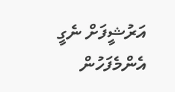އަރުޝީފަށް ނެގީ
އެންމެފަހުން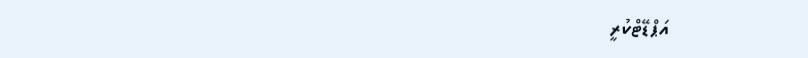އަޕްޑޭޓްކުރީ